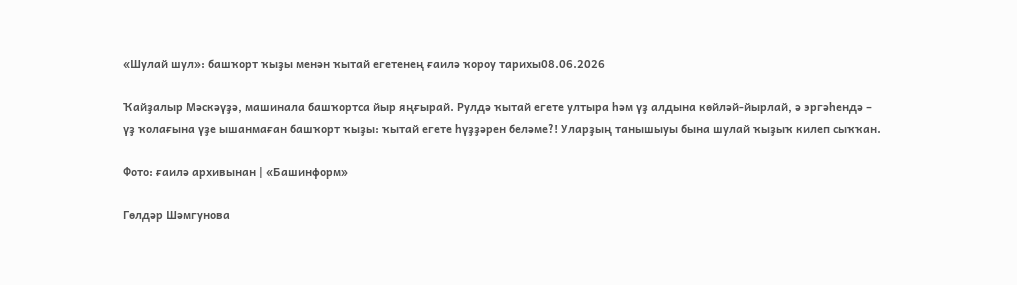«Шулай шул»: башҡорт ҡыҙы менән ҡытай егетенең ғаилә ҡороу тарихы08.06.2026

Ҡайҙалыр Мәскәүҙә, машинала башҡортса йыр яңғырай. Рулдә ҡытай егете ултыра һәм үҙ алдына көйләй-йырлай, ә эргәһендә – үҙ ҡолағына үҙе ышанмаған башҡорт ҡыҙы: ҡытай егете һүҙҙәрен беләме?! Уларҙың танышыуы бына шулай ҡыҙыҡ килеп сыҡҡан.

Фото: ғаилә архивынан | «Башинформ»

Гөлдәр Шәмгунова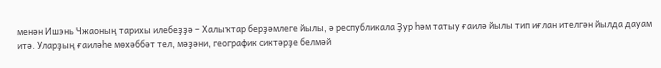менән Ишэнь Чжаоның тарихы илебеҙҙә – Халыҡтар берҙәмлеге йылы, ә республикала Ҙур һәм татыу ғаилә йылы тип иғлан ителгән йылда дауам итә. Уларҙың ғаиләһе мөхәббәт тел, мәҙәни, географик сиктәрҙе белмәй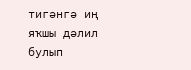тигәнгә иң яҡшы дәлил булып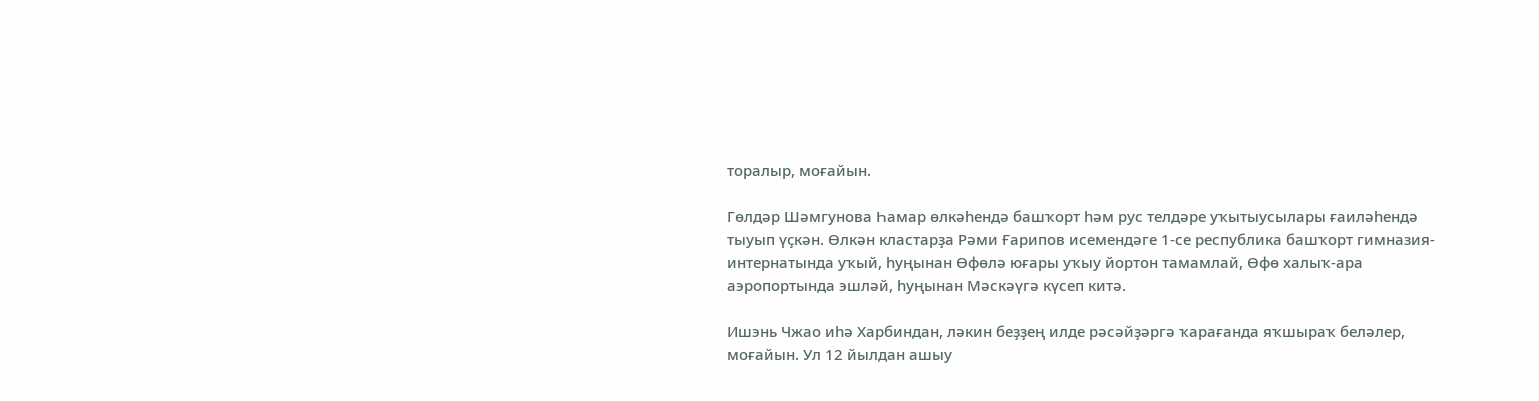торалыр, моғайын.

Гөлдәр Шәмгунова Һамар өлкәһендә башҡорт һәм рус телдәре уҡытыусылары ғаиләһендә тыуып үҫкән. Өлкән кластарҙа Рәми Ғарипов исемендәге 1-се республика башҡорт гимназия-интернатында уҡый, һуңынан Өфөлә юғары уҡыу йортон тамамлай, Өфө халыҡ-ара аэропортында эшләй, һуңынан Мәскәүгә күсеп китә.

Ишэнь Чжао иһә Харбиндан, ләкин беҙҙең илде рәсәйҙәргә ҡарағанда яҡшыраҡ беләлер, моғайын. Ул 12 йылдан ашыу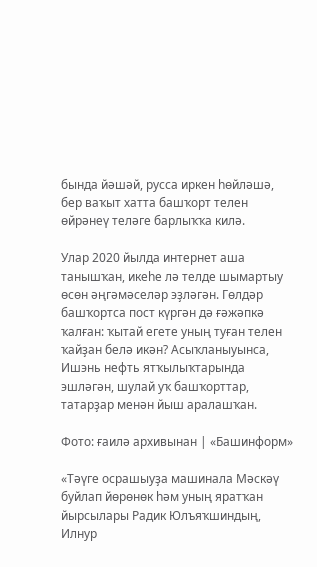бында йәшәй, русса иркен һөйләшә, бер ваҡыт хатта башҡорт телен өйрәнеү теләге барлыҡҡа килә.

Улар 2020 йылда интернет аша танышҡан, икеһе лә телде шымартыу өсөн әңгәмәселәр эҙләгән. Гөлдәр башҡортса пост күргән дә ғәжәпкә ҡалған: ҡытай егете уның туған телен ҡайҙан белә икән? Асыҡланыуынса, Ишэнь нефть ятҡылыҡтарында эшләгән, шулай уҡ башҡорттар, татарҙар менән йыш аралашҡан.

Фото: ғаилә архивынан | «Башинформ»

«Тәүге осрашыуҙа машинала Мәскәү буйлап йөрөнөк һәм уның яратҡан йырсылары Радик Юлъяҡшиндың, Илнур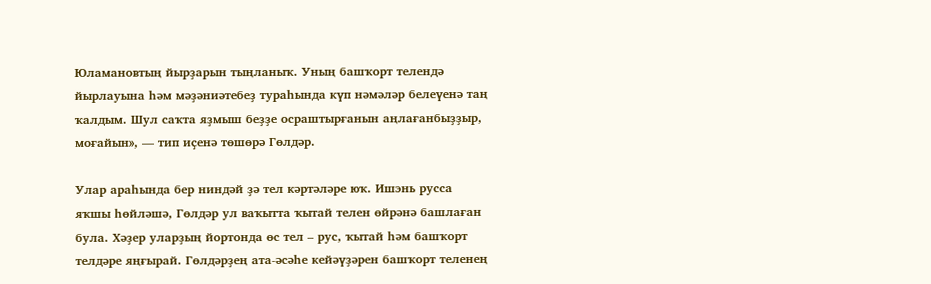Юламановтың йырҙарын тыңланыҡ. Уның башҡорт телендә йырлауына һәм мәҙәниәтебеҙ тураһында күп нәмәләр белеүенә таң ҡалдым. Шул саҡта яҙмыш беҙҙе осраштырғанын аңлағанбыҙҙыр, моғайын», — тип иҫенә төшөрә Гөлдәр.

Улар араһында бер ниндәй ҙә тел кәртәләре юҡ. Ишэнь русса яҡшы һөйләшә, Гөлдәр ул ваҡытта ҡытай телен өйрәнә башлаған була. Хәҙер уларҙың йортонда өс тел – рус, ҡытай һәм башҡорт телдәре яңғырай. Гөлдәрҙең ата-әсәһе кейәүҙәрен башҡорт теленең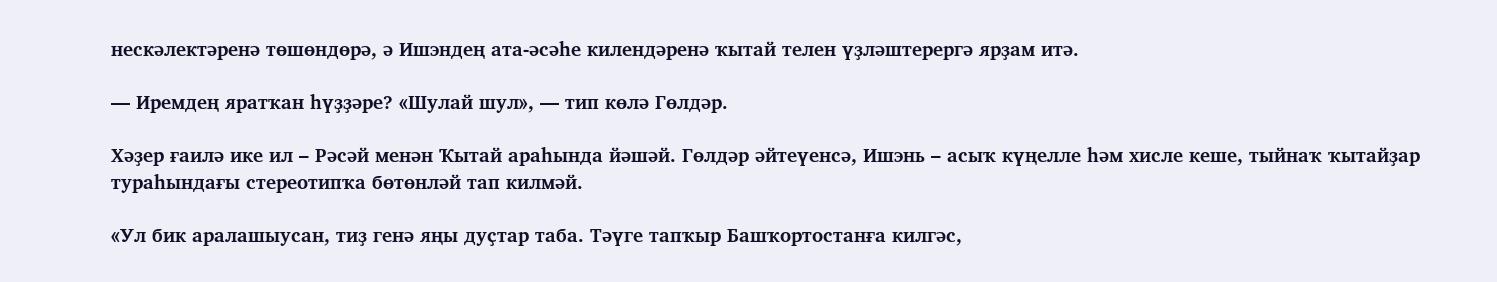нескәлектәренә төшөндөрә, ә Ишэндең ата-әсәһе килендәренә ҡытай телен үҙләштерергә ярҙам итә.

— Иремдең яратҡан һүҙҙәре? «Шулай шул», — тип көлә Гөлдәр.

Хәҙер ғаилә ике ил – Рәсәй менән Ҡытай араһында йәшәй. Гөлдәр әйтеүенсә, Ишэнь – асыҡ күңелле һәм хисле кеше, тыйнаҡ ҡытайҙар тураһындағы стереотипҡа бөтөнләй тап килмәй.

«Ул бик аралашыусан, тиҙ генә яңы дуҫтар таба. Тәүге тапҡыр Башҡортостанға килгәс,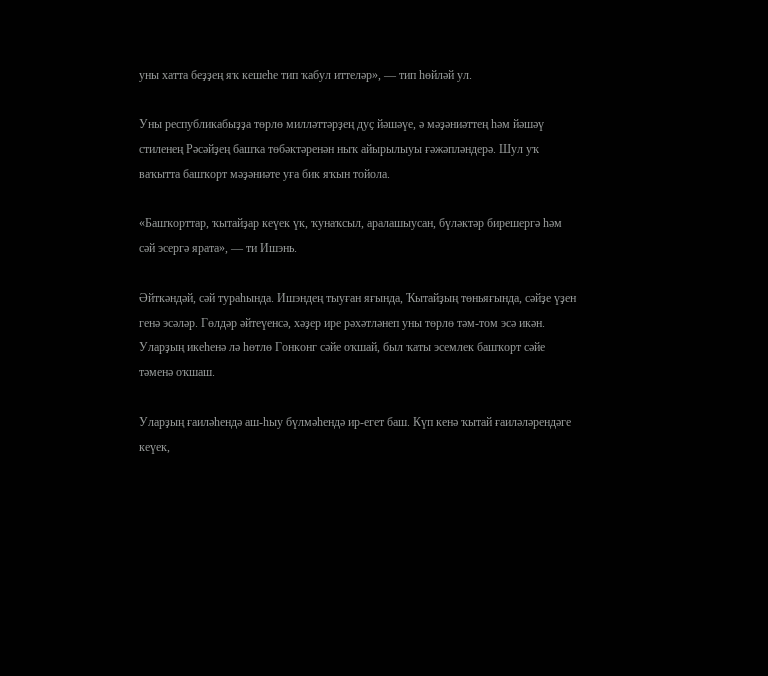уны хатта беҙҙең яҡ кешеһе тип ҡабул иттеләр», — тип һөйләй ул.

Уны республикабыҙҙа төрлө милләттәрҙең дуҫ йәшәүе, ә мәҙәниәттең һәм йәшәү стиленең Рәсәйҙең башҡа төбәктәренән ныҡ айырылыуы ғәжәпләндерә. Шул уҡ ваҡытта башҡорт мәҙәниәте уға бик яҡын тойола.

«Башҡорттар, ҡытайҙар кеүек үк, ҡунаҡсыл, аралашыусан, бүләктәр бирешергә һәм сәй эсергә ярата», — ти Ишэнь.

Әйткәндәй, сәй тураһында. Ишэндең тыуған яғында, Ҡытайҙың төньяғында, сәйҙе үҙен генә эсәләр. Гөлдәр әйтеүенсә, хәҙер ире рәхәтләнеп уны төрлө тәм-том эсә икән. Уларҙың икеһенә лә һөтлө Гонконг сәйе оҡшай, был ҡаты эсемлек башҡорт сәйе тәменә оҡшаш.

Уларҙың ғаиләһендә аш-һыу бүлмәһендә ир-егет баш. Күп кенә ҡытай ғаиләләрендәге кеүек,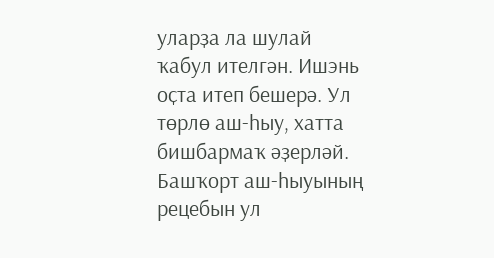уларҙа ла шулай ҡабул ителгән. Ишэнь оҫта итеп бешерә. Ул төрлө аш-һыу, хатта бишбармаҡ әҙерләй. Башҡорт аш-һыуының рецебын ул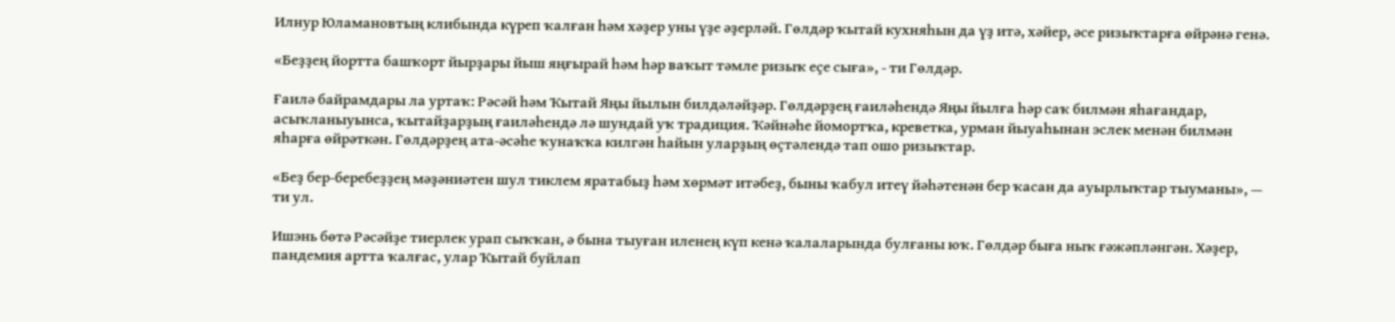Илнур Юламановтың клибында күреп ҡалған һәм хәҙер уны үҙе әҙерләй. Гөлдәр ҡытай кухняһын да үҙ итә, хәйер, әсе ризыҡтарға өйрәнә генә.

«Беҙҙең йортта башҡорт йырҙары йыш яңғырай һәм һәр ваҡыт тәмле ризыҡ еҫе сыға», - ти Гөлдәр.

Ғаилә байрамдары ла уртаҡ: Рәсәй һәм Ҡытай Яңы йылын билдәләйҙәр. Гөлдәрҙең ғаиләһендә Яңы йылға һәр саҡ билмән яһағандар, асыҡланыуынса, ҡытайҙарҙың ғаиләһендә лә шундай уҡ традиция. Ҡәйнәһе йомортҡа, креветка, урман йыуаһынан эслек менән билмән яһарға өйрәткән. Гөлдәрҙең ата-әсәһе ҡунаҡҡа килгән һайын уларҙың өҫтәлендә тап ошо ризыҡтар.

«Беҙ бер-беребеҙҙең мәҙәниәтен шул тиклем яратабыҙ һәм хөрмәт итәбеҙ, быны ҡабул итеү йәһәтенән бер ҡасан да ауырлыҡтар тыуманы», — ти ул.

Ишэнь бөтә Рәсәйҙе тиерлек урап сыҡҡан, ә бына тыуған иленең күп кенә ҡалаларында булғаны юҡ. Гөлдәр быға ныҡ ғәжәпләнгән. Хәҙер, пандемия артта ҡалғас, улар Ҡытай буйлап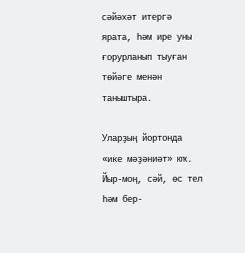сәйәхәт итергә ярата, һәм ире уны ғорурланып тыуған төйәге менән таныштыра.

Уларҙың йортонда «ике мәҙәниәт» юҡ. Йыр-моң, сәй, өс тел һәм бер-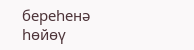береһенә һөйөү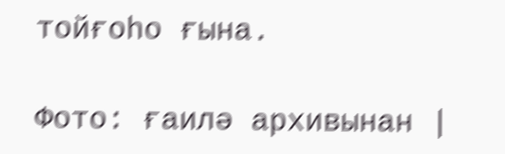тойғоһо ғына.

Фото: ғаилә архивынан |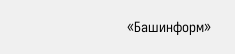«Башинформ»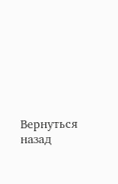Вернуться назад